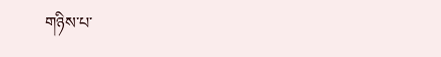གཉིས་པ་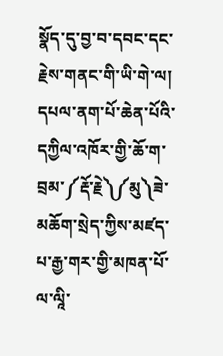སྣོད་དུ་བྱ་བ་དབང་དང་རྗེས་གནང་གི་ཡི་གེ་ལ། དཔལ་ནག་པོ་ཆེན་པོའི་དཀྱིལ་འཁོར་གྱི་ཆོ་ག་བྲམ་༼རྡོ་རྗེ༽༼མུ༽ཟེ་མཆོག་སྲེད་ཀྱིས་མཛད་པ་རྒྱ་གར་གྱི་མཁན་པོ་ལ་ལཱི་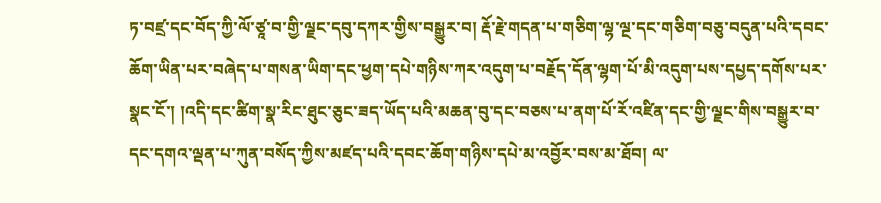ཏ་བཛྲ་དང་བོད་ཀྱི་ལོ་ཙཱ་བ་གྱི་ལྗང་དབུ་དཀར་གྱིས་བསྒྱུར་བ། རྡོ་རྗེ་གདན་པ་གཅིག་ལྷ་ལྔ་དང་གཅིག་བཅུ་བདུན་པའི་དབང་ཆོག་ཡིན་པར་བཞེད་པ་གསན་ཡིག་དང་ཕྱག་དཔེ་གཉིས་ཀར་འདུག་པ་བརྗོད་དོན་ལྷག་པོ་མི་འདུག་པས་དཔྱད་དགོས་པར་སྣང་ངོ་། །འདི་དང་ཚིག་སྣ་རིང་ཐུང་ཅུང་ཟད་ཡོད་པའི་མཆན་བུ་དང་བཅས་པ་ནག་པོ་རོ་འཛིན་དང་གྱི་ལྗང་གིས་བསྒྱུར་བ་དང་དགའ་ལྡན་པ་ཀུན་བསོད་ཀྱིས་མཛད་པའི་དབང་ཆོག་གཉིས་དཔེ་མ་འབྱོར་བས་མ་ཐོབ། ལ་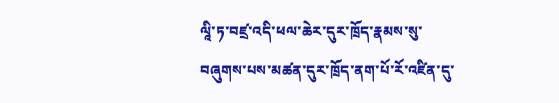ལཱི་ཏ་བཛྲ་འདི་ཕལ་ཆེར་དུར་ཁྲོད་རྣམས་སུ་བཞུགས་པས་མཚན་དུར་ཁྲོད་ནག་པོ་རོ་འཛིན་དུ་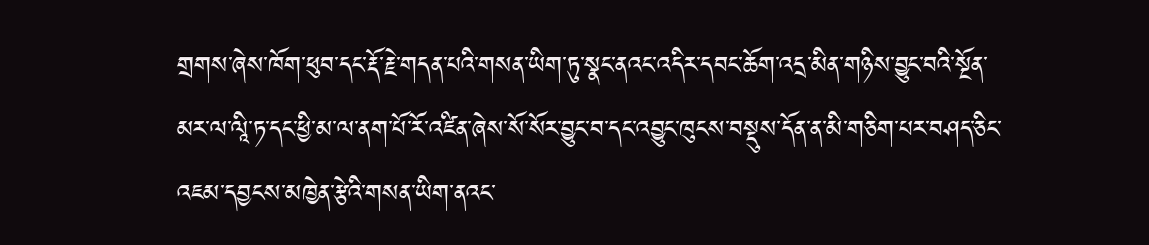གྲགས་ཞེས་ཁོག་ཕུབ་དང་རྡོ་རྗེ་གདན་པའི་གསན་ཡིག་ཏུ་སྣང་ནའང་འདིར་དབང་ཆོག་འདྲ་མིན་གཉིས་བྱུང་བའི་སྔོན་མར་ལ་ལཱི་ཏ་དང་ཕྱི་མ་ལ་ནག་པོ་རོ་འཛིན་ཞེས་སོ་སོར་བྱུང་བ་དང་འབྱུང་ཁུངས་བསྡུས་དོན་ན་མི་གཅིག་པར་བཤད་ཅིང་འཇམ་དབྱངས་མཁྱེན་རྩེའི་གསན་ཡིག་ནའང་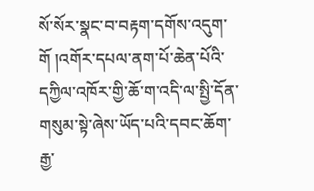སོ་སོར་སྣང་བ་བརྟག་དགོས་འདུག་གོ །འགོར་དཔལ་ནག་པོ་ཆེན་པོའི་དཀྱིལ་འཁོར་གྱི་ཆོ་ག་འདི་ལ་སྤྱི་དོན་གསུམ་སྟེ་ཞེས་ཡོད་པའི་དབང་ཆོག་རྒྱ་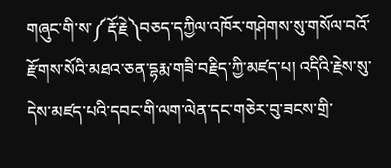གཞུང་གི་ས་༼རྡོ་རྗེ༽བཅད་དཀྱིལ་འཁོར་གཤེགས་སུ་གསོལ་བའོ་རྫོགས་སོའི་མཐའ་ཅན་དྷརྨ་གཟི་བརྗིད་ཀྱི་མཛད་པ། འདིའི་རྗེས་སུ་དེས་མཛད་པའི་དབང་གི་ལག་ལེན་དང་གཅེར་བུ་ཟངས་གྲི་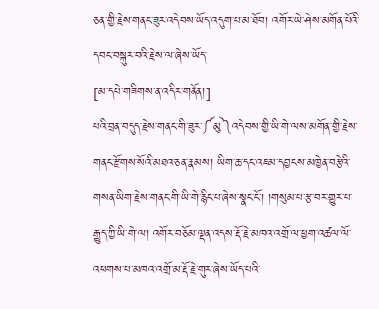ཅན་གྱི་རྗེས་གནང་ཟུར་འདེབས་ཡོད་འདུག་པ་མ་ཐོབ། འགོར་ཡེ་ཤེས་མགོན་པོའི་དབང་བསྐུར་བའི་རྗེས་ལ་ཞེས་ཡོད་
[མ་དཔེ་གཟིགས་ན་འདིར་གནོན།]
པའི་བྲན་བདུད་རྗེས་གནང་གི་ཟུར་༼མུ༽འདེབས་གྱི་ཡི་གེ་ལས་མགོན་གྱི་རྗེས་གནང་རྫོགས་སོའི་མཐའ་ཅན་རྣམས། ཡིག་ཆ་དང་འཇམ་དབྱངས་མཁྱེན་བརྩེའི་གསན་ཡིག་རྗེས་གནང་གི་ཡི་གེ་རྙིང་པ་ཞེས་སྣང་ངོ་། །གསུམ་པ་རྩ་བར་གྱུར་པ་རྒྱུད་ཀྱི་ཡི་གེ་ལ། འགོར་བཅོམ་ལྡན་འདས་རྡོ་རྗེ་མཁའ་འགྲོ་ལ་ཕྱག་འཚལ་ལོ་འཕགས་པ་མཁའ་འགྲོ་མ་རྡོ་རྗེ་གུར་ཞེས་ཡོད་པའི་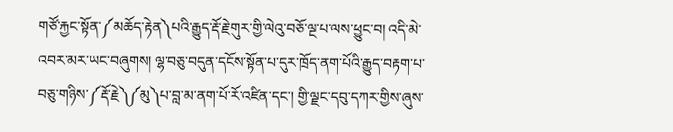གཙོ་རྐྱང་སྟོན་༼མཆོད་རྟེན༽པའི་རྒྱུད་རྡོ་རྗེ་གུར་གྱི་ལེའུ་བཅོ་ལྔ་པ་ལས་ཕྱུང་བ། འདི་མེ་འབར་མར་ཡང་བཞུགས། ལྷ་བཅུ་བདུན་དངོས་སྟོན་པ་དུར་ཁྲོད་ནག་པོའི་རྒྱུད་བརྟག་པ་བཅུ་གཉིས་༼རྡོ་རྗེ༽༼མུ༽པ་བླ་མ་ནག་པོ་རོ་འཛིན་དང་། གྱི་ལྗང་དབུ་དཀར་གྱིས་ཞུས་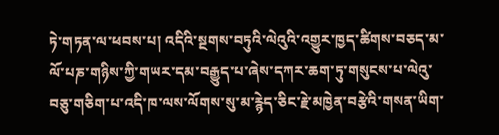ཏེ་གཏན་ལ་ཕབས་པ། འདིའི་སྔགས་བཏུའི་ལེའུའི་འགྱུར་ཁྱད་ཚིགས་བཅད་མ་ལོ་པཎ་གཉིས་ཀྱི་གཡར་དམ་བརྒྱུད་པ་ཞེས་དཀར་ཆག་ཏུ་གསུངས་པ་ལེའུ་བཅུ་གཅིག་པ་འདི་ཁ་ལས་ལོགས་སུ་མ་རྙེད་ཅིང་རྗེ་མཁྱེན་བརྩེའི་གསན་ཡིག་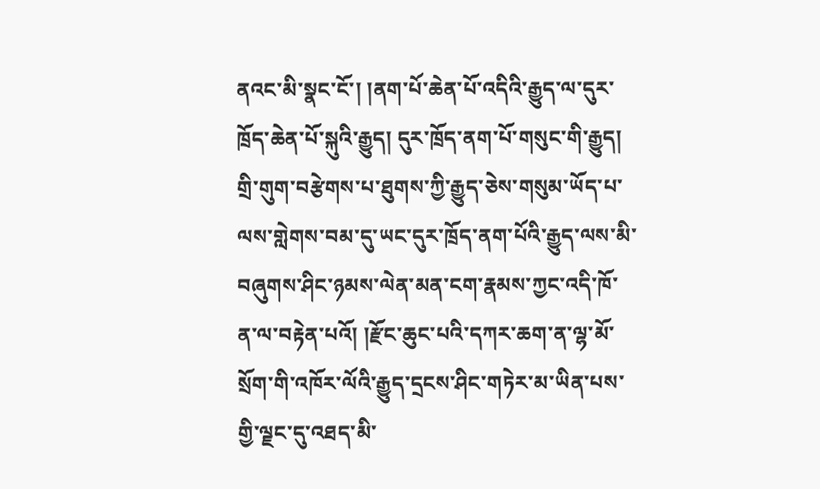ནའང་མི་སྣང་ངོ་། །ནག་པོ་ཆེན་པོ་འདིའི་རྒྱུད་ལ་དུར་ཁྲོད་ཆེན་པོ་སྐུའི་རྒྱུད། དུར་ཁྲོད་ནག་པོ་གསུང་གི་རྒྱུད། གྲི་གུག་བརྩེགས་པ་ཐུགས་ཀྱི་རྒྱུད་ཅེས་གསུམ་ཡོད་པ་ལས་གླེགས་བམ་དུ་ཡང་དུར་ཁྲོད་ནག་པོའི་རྒྱུད་ལས་མི་བཞུགས་ཤིང་ཉམས་ལེན་མན་ངག་རྣམས་ཀྱང་འདི་ཁོ་ན་ལ་བརྟེན་པའོ། །རྫོང་ཆུང་པའི་དཀར་ཆག་ན་ལྷ་མོ་སྲོག་གི་འཁོར་ལོའི་རྒྱུད་དྲངས་ཤིང་གཏེར་མ་ཡིན་པས་གྱི་ལྗང་དུ་འཐད་མི་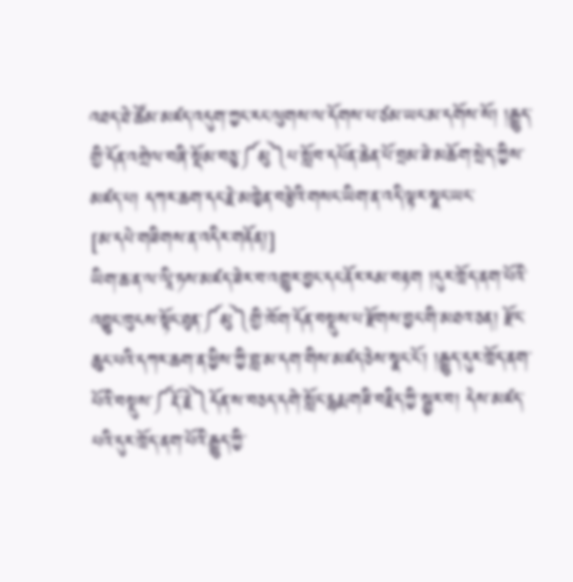འཐད་ཐེ་ཚོམ་མཛད་འདུག་ཀྱང་རང་ལུགས་ལ་དོགས་པ་ཙམ་ཡང་མ་དགོས་སོ། །རྒྱུད་གྱི་དོན་འགྲེལ་བཞི་སྡོམ་བཅུ་༼མུ༽པ་སློབ་དཔོན་ཆེན་པོ་བྲམ་ཟེ་མཆོག་སྲེད་ཀྱིས་མཛད་པ། དཀར་ཆག་དང་རྗེ་མཁྱེན་བརྩེའི་གསང་ཡིག་ན་འདི་ལྟར་སྣང་ཡང་
[མ་དཔེ་གཟིགས་ན་འདིར་གནོན།]
ཡིག་ཆ་ན་ལ་ལཱི་ཏས་མཛད་ཟེར་བ་འགྱུར་བྱང་དང་ནོར་རམ་བརྟག །དུར་ཁྲོད་ནག་པོའི་འབྱུང་ཁུངས་སྟོང་ཐུན་༼མུ༽གྱི་ཁོག་དོན་བསྡུས་པ་རྫོགས་བྱང་གི་མཐའ་ཅན། རྫོང་ཆུང་པའི་དཀར་ཆག་ན་ཕྱིས་ཀྱི་བླ་མ་དག་གིས་མཛད་ཅེས་སྣང་ངོ་། །རྒྱུད་དུར་ཁྲོད་ནག་པོའི་བསྡུས་༼རྡོ་རྗེ༽དོན་ས་བཅད་དགེ་སློང་དྷརྨ་གཟི་བརྗིད་ཀྱི་སྦྱར་བ། དེས་མཛད་པའི་དུར་ཁྲོད་ནག་པོའི་རྒྱུད་ཀྱི་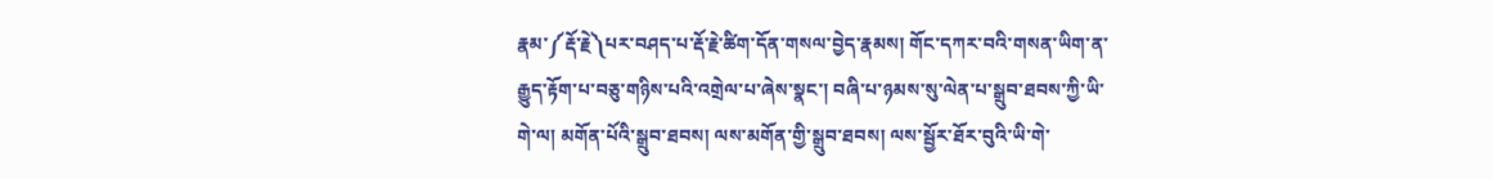རྣམ་༼རྡོ་རྗེ༽པར་བཤད་པ་རྡོ་རྗེ་ཚིག་དོན་གསལ་བྱེད་རྣམས། གོང་དཀར་བའི་གསན་ཡིག་ན་རྒྱུད་རྟོག་པ་བཅུ་གཉིས་པའི་འགྲེལ་པ་ཞེས་སྣང་། བཞི་པ་ཉམས་སུ་ལེན་པ་སྒྲུབ་ཐབས་ཀྱི་ཡི་གེ་ལ། མགོན་པོའི་སྒྲུབ་ཐབས། ལས་མགོན་གྱི་སྒྲུབ་ཐབས། ལས་སྦྱོར་ཐོར་བུའི་ཡི་གེ་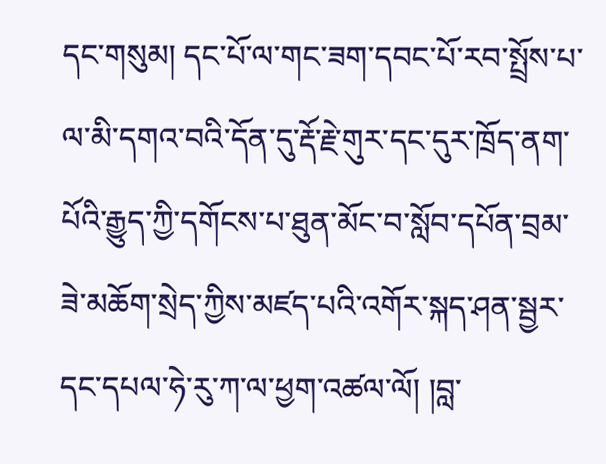དང་གསུམ། དང་པོ་ལ་གང་ཟག་དབང་པོ་རབ་སྤྲོས་པ་ལ་མི་དགའ་བའི་དོན་དུ་རྡོ་རྗེ་གུར་དང་དུར་ཁྲོད་ནག་པོའི་རྒྱུད་ཀྱི་དགོངས་པ་ཐུན་མོང་བ་སློབ་དཔོན་བྲམ་ཟེ་མཆོག་སྲེད་ཀྱིས་མཛད་པའི་འགོར་སྐད་ཤན་སྦྱར་དང་དཔལ་ཧེ་རུ་ཀ་ལ་ཕྱག་འཚལ་ལོ། །བླ་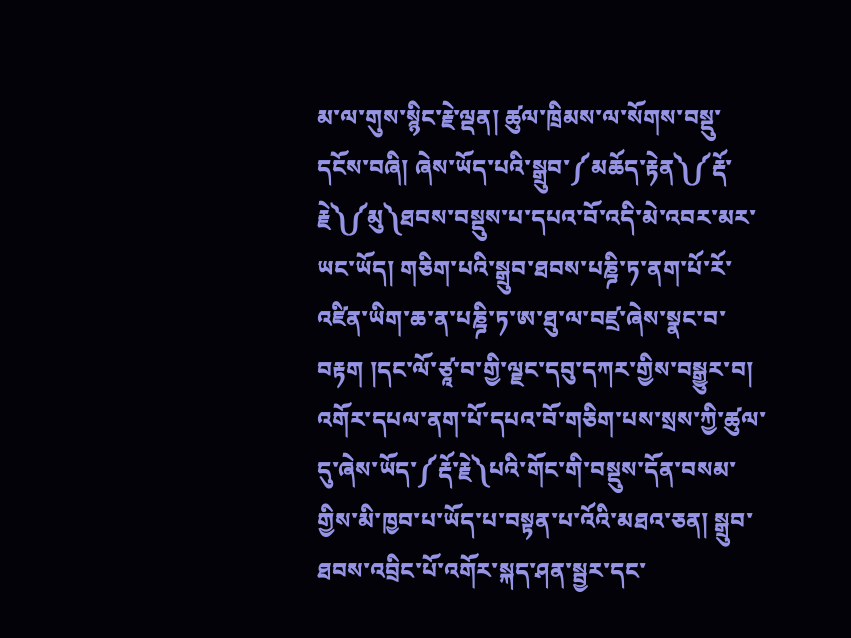མ་ལ་གུས་སྙིང་རྗེ་ལྡན། ཚུལ་ཁྲིམས་ལ་སོགས་བསྡུ་དངོས་བཞི། ཞེས་ཡོད་པའི་སྒྲུབ་༼མཆོད་རྟེན༽༼རྡོ་རྗེ༽༼མུ༽ཐབས་བསྡུས་པ་དཔའ་བོ་འདི་མེ་འབར་མར་ཡང་ཡོད། གཅིག་པའི་སྒྲུབ་ཐབས་པཎྜི་ཏ་ནག་པོ་རོ་འཛིན་ཡིག་ཆ་ན་པཎྜི་ཏ་ཨ་ཐུ་ལ་བཛྲ་ཞེས་སྣང་བ་བརྟག །དང་ལོ་ཙཱ་བ་གྱི་ལྗང་དབུ་དཀར་གྱིས་བསྒྱུར་བ། འགོར་དཔལ་ནག་པོ་དཔའ་བོ་གཅིག་པས་སྲས་ཀྱི་ཚུལ་དུ་ཞེས་ཡོད་༼རྡོ་རྗེ༽པའི་གོང་གི་བསྡུས་དོན་བསམ་གྱིས་མི་ཁྱབ་པ་ཡོད་པ་བསྟན་པ་འོའི་མཐའ་ཅན། སྒྲུབ་ཐབས་འབྲིང་པོ་འགོར་སྐད་ཤན་སྦྱར་དང་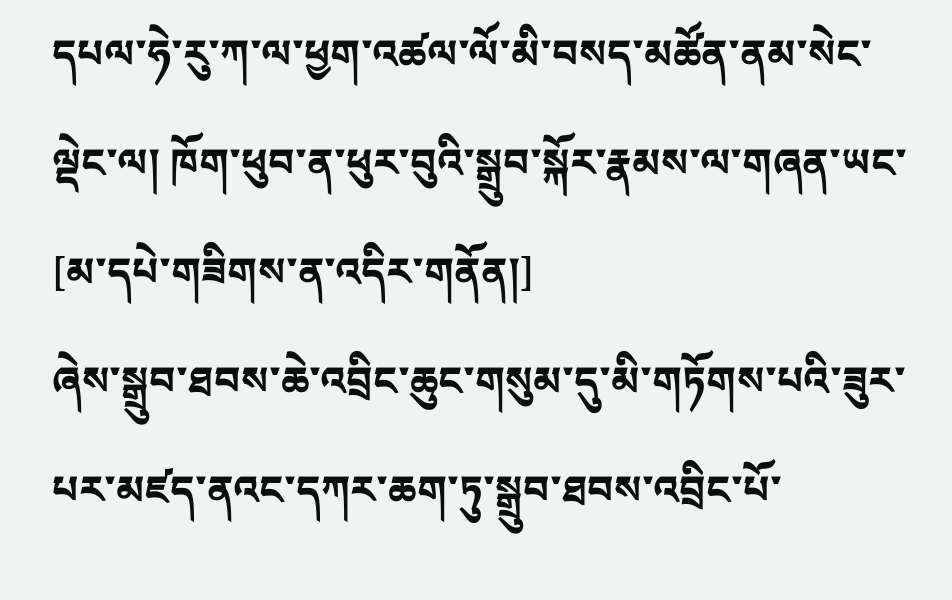དཔལ་ཧེ་རུ་ཀ་ལ་ཕྱག་འཚལ་ལོ་མི་བསད་མཚོན་ནམ་སེང་ལྡེང་ལ། ཁོག་ཕུབ་ན་ཕུར་བུའི་སྒྲུབ་སྐོར་རྣམས་ལ་གཞན་ཡང་
[མ་དཔེ་གཟིགས་ན་འདིར་གནོན།]
ཞེས་སྒྲུབ་ཐབས་ཆེ་འབྲིང་ཆུང་གསུམ་དུ་མི་གཏོགས་པའི་ཟུར་པར་མཛད་ནའང་དཀར་ཆག་ཏུ་སྒྲུབ་ཐབས་འབྲིང་པོ་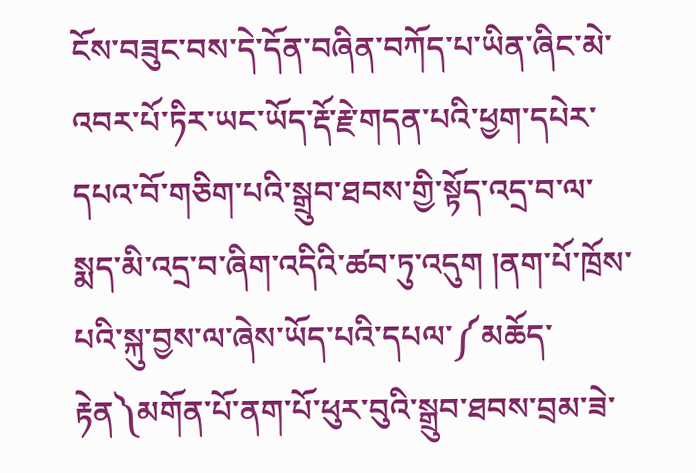ངོས་བཟུང་བས་དེ་དོན་བཞིན་བཀོད་པ་ཡིན་ཞིང་མེ་འབར་པོ་ཏིར་ཡང་ཡོད་རྡོ་རྗེ་གདན་པའི་ཕྱག་དཔེར་དཔའ་བོ་གཅིག་པའི་སྒྲུབ་ཐབས་གྱི་སྟོད་འདྲ་བ་ལ་སྨད་མི་འདྲ་བ་ཞིག་འདིའི་ཚབ་ཏུ་འདུག །ནག་པོ་ཁྲོས་པའི་སྐུ་བྱས་ལ་ཞེས་ཡོད་པའི་དཔལ་༼མཆོད་རྟེན༽མགོན་པོ་ནག་པོ་ཕུར་བུའི་སྒྲུབ་ཐབས་བྲམ་ཟེ་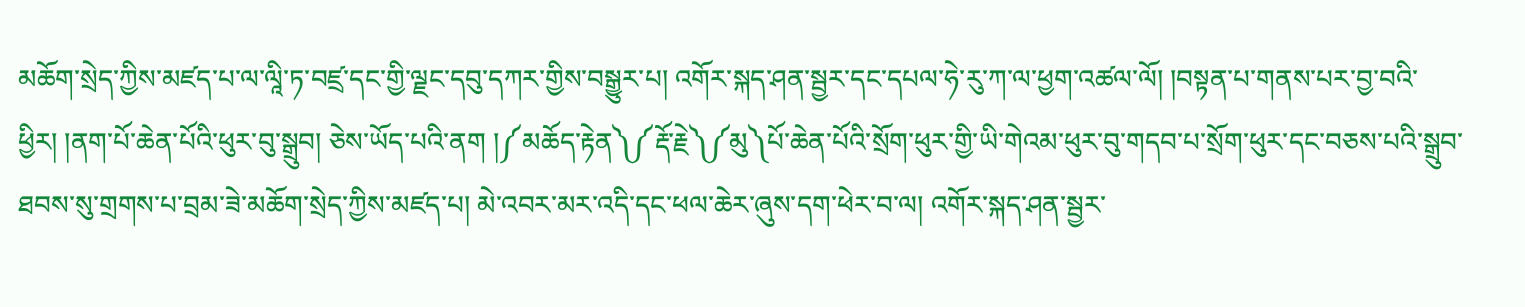མཆོག་སྲེད་ཀྱིས་མཛད་པ་ལ་ལཱི་ཏ་བཛྲ་དང་གྱི་ལྗང་དབུ་དཀར་གྱིས་བསྒྱུར་པ། འགོར་སྐད་ཤན་སྦྱར་དང་དཔལ་ཧེ་རུ་ཀ་ལ་ཕྱག་འཚལ་ལོ། །བསྟན་པ་གནས་པར་བྱ་བའི་ཕྱིར། །ནག་པོ་ཆེན་པོའི་ཕུར་བུ་སྒྲུབ། ཅེས་ཡོད་པའི་ནག །༼མཆོད་རྟེན༽༼རྡོ་རྗེ༽༼མུ༽པོ་ཆེན་པོའི་སྲོག་ཕུར་གྱི་ཡི་གེའམ་ཕུར་བུ་གདབ་པ་སྲོག་ཕུར་དང་བཅས་པའི་སྒྲུབ་ཐབས་སུ་གྲགས་པ་བྲམ་ཟེ་མཆོག་སྲེད་ཀྱིས་མཛད་པ། མེ་འབར་མར་འདི་དང་ཕལ་ཆེར་ཞུས་དག་ཕེར་བ་ལ། འགོར་སྐད་ཤན་སྦྱར་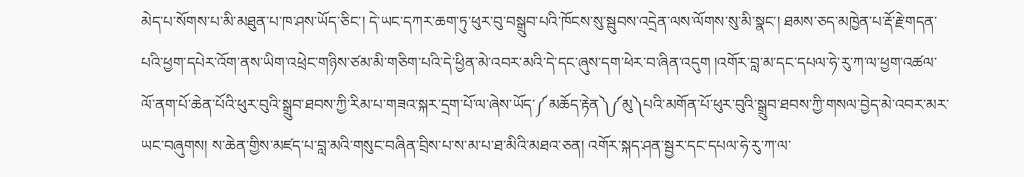མེད་པ་སོགས་པ་མི་མཐུན་པ་ཁ་ཤས་ཡོད་ཅིང་། དེ་ཡང་དཀར་ཆག་ཏུ་ཕུར་བུ་བསྒྲུབ་པའི་ཁོངས་སུ་སྦུབས་འདྲེན་ལས་ལོགས་སུ་མི་སྣང་། ཐམས་ཅད་མཁྱེན་པ་རྡོ་རྗེ་གདན་པའི་ཕྱག་དཔེར་འོག་ནས་ཡིག་འཕྲེང་གཉིས་ཙམ་མི་གཅིག་པའི་དེ་ཕྱིན་མེ་འབར་མའི་དེ་དང་ཞུས་དག་ཕེར་བ་ཞིན་འདུག །འགོར་བླ་མ་དང་དཔལ་ཧེ་རུ་ཀ་ལ་ཕྱག་འཚལ་ལོ་ནག་པོ་ཆེན་པོའི་ཕུར་བུའི་སྒྲུབ་ཐབས་ཀྱི་རིམ་པ་གཟའ་སྐར་དྲག་པོ་ལ་ཞེས་ཡོད་༼མཆོད་རྟེན༽༼མུ༽པའི་མགོན་པོ་ཕུར་བུའི་སྒྲུབ་ཐབས་ཀྱི་གསལ་བྱེད་མེ་འབར་མར་ཡང་བཞུགས། ས་ཆེན་གྱིས་མཛད་པ་བླ་མའི་གསུང་བཞིན་བྲིས་པ་ས་མ་པ་ཐ་མིའི་མཐའ་ཅན། འགོར་སྐད་ཤན་སྦྱར་དང་དཔལ་ཧེ་རུ་ཀ་ལ་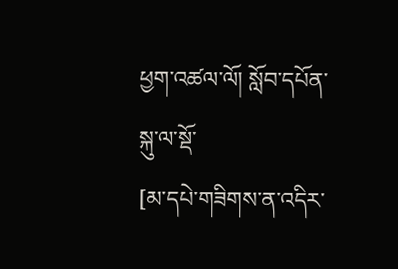ཕྱག་འཚལ་ལོ། སློབ་དཔོན་སྐུ་ལ་སྡོ་
[མ་དཔེ་གཟིགས་ན་འདིར་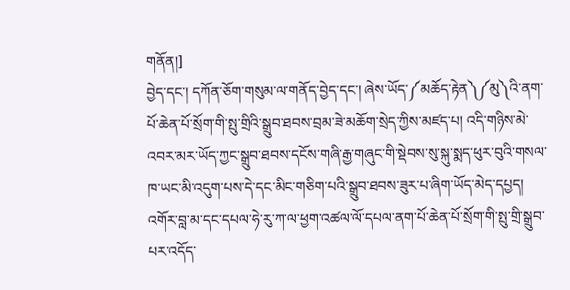གནོན།]
བྱེད་དང་། དཀོན་ཅོག་གསུམ་ལ་གནོད་བྱེད་དང་། ཞེས་ཡོད་༼མཆོད་རྟེན༽༼མུ༽འི་ནག་པོ་ཆེན་པོ་སྲོག་གི་སྤུ་གྲིའི་སྒྲུབ་ཐབས་བྲམ་ཟེ་མཆོག་སྲེད་ཀྱིས་མཛད་པ། འདི་གཉིས་མེ་འབར་མར་ཡོད་ཀྱང་སྒྲུབ་ཐབས་དངོས་གཞི་རྒྱ་གཞུང་གི་སྡེབས་སུ་སྐུ་སྨད་ཕུར་བུའི་གསལ་ཁ་ཡང་མི་འདུག་པས་དེ་དང་མིང་གཅིག་པའི་སྒྲུབ་ཐབས་ཟུར་པ་ཞིག་ཡོད་མེད་དཔྱད། འགོར་བླ་མ་དང་དཔལ་ཧེ་རུ་ཀ་ལ་ཕྱག་འཚལ་ལོ་དཔལ་ནག་པོ་ཆེན་པོ་སྲོག་གི་སྤུ་གྲི་སྒྲུབ་པར་འདོད་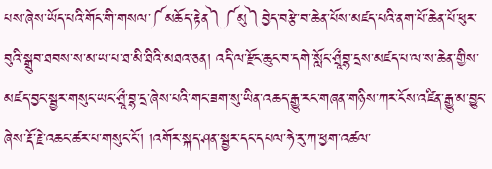པས་ཞེས་ཡོད་པའི་གོང་གི་གསལ་༼མཆོད་རྟེན༽༼མུ༽བྱེད་བརྩེ་བ་ཆེན་པོས་མཛད་པའི་ནག་པོ་ཆེན་པོ་ཕུར་བུའི་སྒྲུབ་ཐབས་ས་མ་ཡ་པ་ཐ་མི་ཐིའི་མཐའ་ཅན། འདི་ལ་རྫོང་ཆུང་བ་དགེ་སློང་ཤྲཱྀབྷ་དྲས་མཛད་པ་ལ་ས་ཆེན་གྱིས་མཛད་བྱང་སྦྱར་གསུང་ཡང་ཤྲཱྀ་བྷ་དྲ་ཞེས་པའི་གང་ཟག་སུ་ཡིན་འཆད་རྒྱུ་རང་གཞན་གཉིས་ཀར་ངོས་འཛིན་རྒྱུ་མ་བྱུང་ཞེས་རྡོ་རྗེ་འཆང་ཚར་པ་གསུང་ངོ་། །འགོར་སྐད་ཤན་སྦྱར་དང་དཔལ་ཧེ་རུ་ཀ་ཕྱག་འཚལ་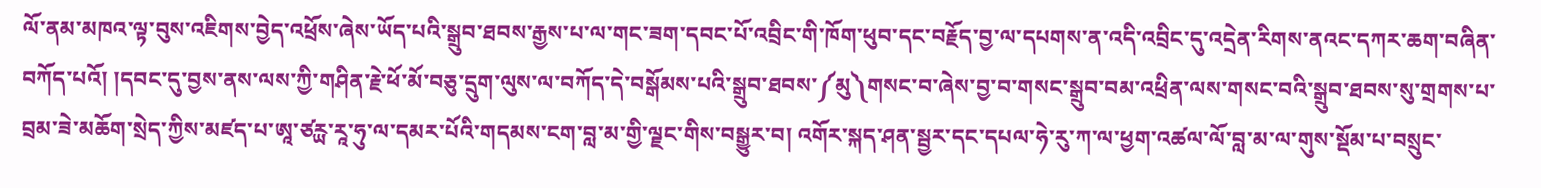ལོ་ནམ་མཁའ་ལྟ་བུས་འཇིགས་བྱེད་འཕྲོས་ཞེས་ཡོད་པའི་སྒྲུབ་ཐབས་རྒྱས་པ་ལ་གང་ཟག་དབང་པོ་འབྲིང་གི་ཁོག་ཕུབ་དང་བརྗོད་བྱ་ལ་དཔགས་ན་འདི་འབྲིང་དུ་འདྲེན་རིགས་ནའང་དཀར་ཆག་བཞིན་བཀོད་པའོ། །དབང་དུ་བྱས་ནས་ལས་ཀྱི་གཤིན་རྗེ་ཕོ་མོ་བཅུ་དྲུག་ལུས་ལ་བཀོད་དེ་བསྒོམས་པའི་སྒྲུབ་ཐབས་༼མུ༽གསང་བ་ཞེས་བྱ་བ་གསང་སྒྲུབ་བམ་འཕྲིན་ལས་གསང་བའི་སྒྲུབ་ཐབས་སུ་གྲགས་པ་བྲམ་ཟེ་མཆོག་སྲེད་ཀྱིས་མཛད་པ་ཨཱ་ཙཪྻ་རཱ་ཧུ་ལ་དམར་པོའི་གདམས་ངག་བླ་མ་གྱི་ལྗང་གིས་བསྒྱུར་བ། འགོར་སྐད་ཤན་སྦྱར་དང་དཔལ་ཧེ་རུ་ཀ་ལ་ཕྱག་འཚལ་ལོ་བླ་མ་ལ་གུས་སྡོམ་པ་བསྲུང་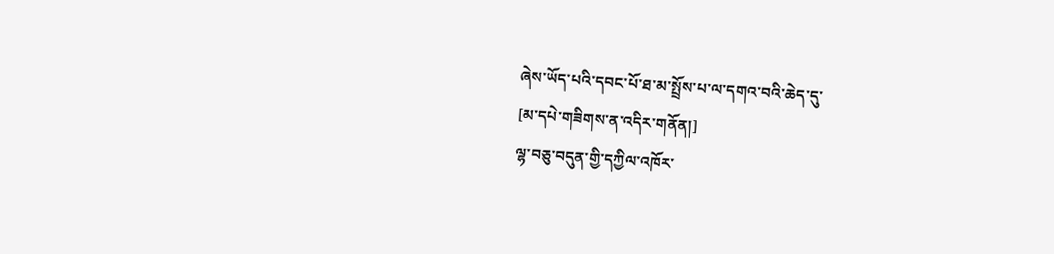ཞེས་ཡོད་པའི་དབང་པོ་ཐ་མ་སྤྲོས་པ་ལ་དགའ་བའི་ཆེད་དུ་
[མ་དཔེ་གཟིགས་ན་འདིར་གནོན།]
ལྷ་བཅུ་བདུན་གྱི་དཀྱིལ་འཁོར་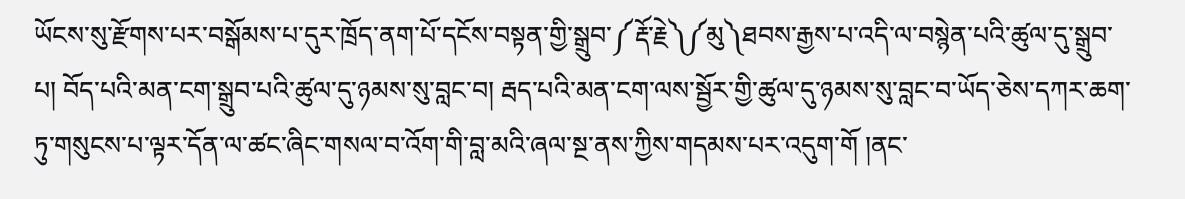ཡོངས་སུ་རྫོགས་པར་བསྒོམས་པ་དུར་ཁྲོད་ནག་པོ་དངོས་བསྟན་གྱི་སྒྲུབ་༼རྡོ་རྗེ༽༼མུ༽ཐབས་རྒྱས་པ་འདི་ལ་བསྙེན་པའི་ཚུལ་དུ་སྒྲུབ་པ། བོད་པའི་མན་ངག་སྒྲུབ་པའི་ཚུལ་དུ་ཉམས་སུ་བླང་བ། རྦད་པའི་མན་ངག་ལས་སྦྱོར་གྱི་ཚུལ་དུ་ཉམས་སུ་བླང་བ་ཡོད་ཅེས་དཀར་ཆག་ཏུ་གསུངས་པ་ལྟར་དོན་ལ་ཚང་ཞིང་གསལ་བ་འོག་གི་བླ་མའི་ཞལ་སྔ་ནས་ཀྱིས་གདམས་པར་འདུག་གོ །ནང་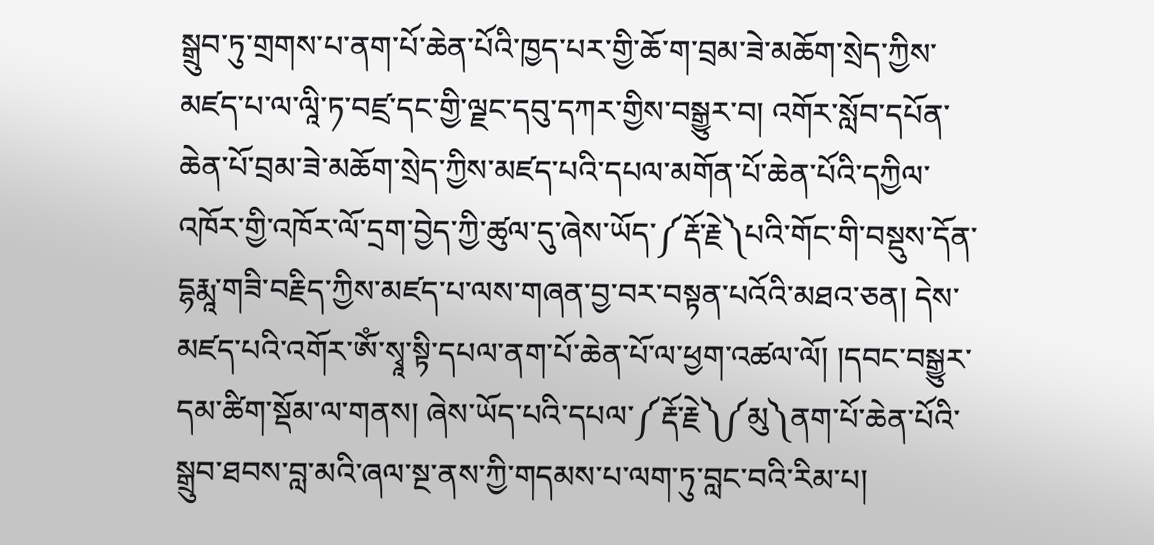སྒྲུབ་ཏུ་གྲགས་པ་ནག་པོ་ཆེན་པོའི་ཁྱད་པར་གྱི་ཆོ་ག་བྲམ་ཟེ་མཆོག་སྲེད་ཀྱིས་མཛད་པ་ལ་ལཱི་ཏ་བཛྲ་དང་གྱི་ལྗང་དབུ་དཀར་གྱིས་བསྒྱུར་བ། འགོར་སློབ་དཔོན་ཆེན་པོ་བྲམ་ཟེ་མཆོག་སྲེད་ཀྱིས་མཛད་པའི་དཔལ་མགོན་པོ་ཆེན་པོའི་དཀྱིལ་འཁོར་གྱི་འཁོར་ལོ་དྲག་བྱེད་ཀྱི་ཚུལ་དུ་ཞེས་ཡོད་༼རྡོ་རྗེ༽པའི་གོང་གི་བསྡུས་དོན་དྷརྨཱ་གཟི་བརྗིད་ཀྱིས་མཛད་པ་ལས་གཞན་བྱ་བར་བསྟན་པའོའི་མཐའ་ཅན། དེས་མཛད་པའི་འགོར་ཨོཾ་སྭཱ་སྟི་དཔལ་ནག་པོ་ཆེན་པོ་ལ་ཕྱག་འཚལ་ལོ། །དབང་བསྒྱུར་དམ་ཚིག་སྡོམ་ལ་གནས། ཞེས་ཡོད་པའི་དཔལ་༼རྡོ་རྗེ༽༼མུ༽ནག་པོ་ཆེན་པོའི་སྒྲུབ་ཐབས་བླ་མའི་ཞལ་སྔ་ནས་ཀྱི་གདམས་པ་ལག་ཏུ་བླང་བའི་རིམ་པ།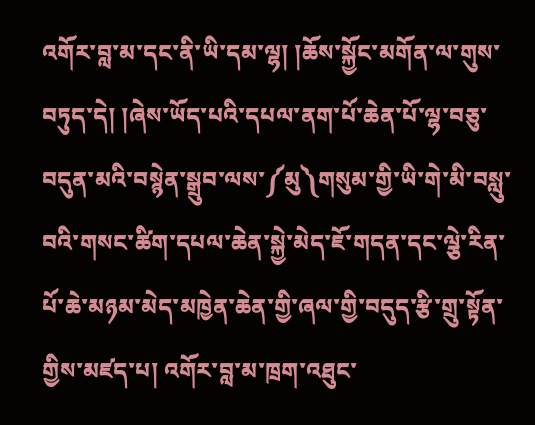འགོར་བླ་མ་དང་ནི་ཡི་དམ་ལྷ། །ཆོས་སྐྱོང་མགོན་ལ་གུས་བཏུད་དེ། །ཞེས་ཡོད་པའི་དཔལ་ནག་པོ་ཆེན་པོ་ལྷ་བཅུ་བདུན་མའི་བསྙེན་སྒྲུབ་ལས་༼མུ༽གསུམ་གྱི་ཡི་གེ་མི་བསླུ་བའི་གསང་ཚིག་དཔལ་ཆེན་སྐྱེ་མེད་ཇོ་གདན་དང་ལྕེ་རིན་པོ་ཆེ་མཉམ་མེད་མཁྱེན་ཆེན་གྱི་ཞལ་གྱི་བདུད་རྩི་གྲུ་སྟོན་གྱིས་མཛད་པ། འགོར་བླ་མ་ཁྲག་འཐུང་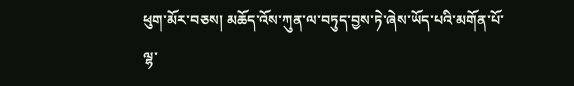ཕུག་མོར་བཅས། མཆོད་འོས་ཀུན་ལ་བཏུད་བྱས་ཏེ་ཞེས་ཡོད་པའི་མགོན་པོ་ལྷ་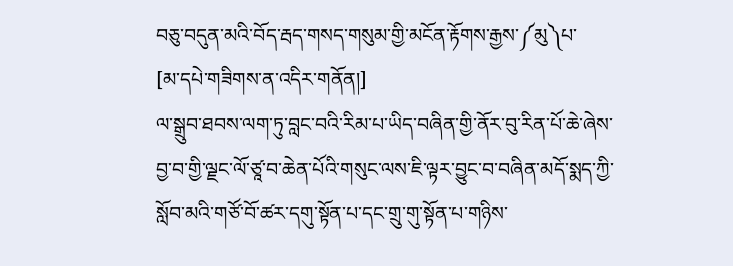བཅུ་བདུན་མའི་བོད་རྦད་གསད་གསུམ་གྱི་མངོན་རྟོགས་རྒྱས་༼མུ༽པ་
[མ་དཔེ་གཟིགས་ན་འདིར་གནོན།]
ལ་སྒྲུབ་ཐབས་ལག་ཏུ་བླང་བའི་རིམ་པ་ཡིད་བཞིན་གྱི་ནོར་བུ་རིན་པོ་ཆེ་ཞེས་བྱ་བ་གྱི་ལྗང་ལོ་ཙཱ་བ་ཆེན་པོའི་གསུང་ལས་ཇི་ལྟར་བྱུང་བ་བཞིན་མདོ་སྨད་ཀྱི་སློབ་མའི་གཙོ་བོ་ཚར་དགུ་སྟོན་པ་དང་གྲུ་གུ་སྟོན་པ་གཉིས་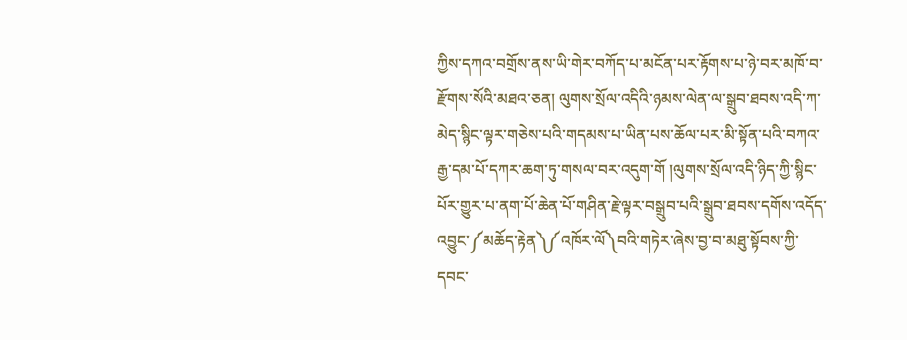ཀྱིས་དཀའ་བགྲོས་ནས་ཡི་གེར་བཀོད་པ་མངོན་པར་རྟོགས་པ་ཉེ་བར་མཁོ་བ་རྫོགས་སོའི་མཐའ་ཅན། ལུགས་སྲོལ་འདིའི་ཉམས་ལེན་ལ་སྒྲུབ་ཐབས་འདི་ཀ་མེད་སྙིང་ལྟར་གཅེས་པའི་གདམས་པ་ཡིན་པས་ཆོལ་པར་མི་སྟོན་པའི་བཀའ་རྒྱ་དམ་པོ་དཀར་ཆག་ཏུ་གསལ་བར་འདུག་གོ །ལུགས་སྲོལ་འདི་ཉིད་ཀྱི་སྙིང་པོར་གྱུར་པ་ནག་པོ་ཆེན་པོ་གཤིན་རྗེ་ལྟར་བསྒྲུབ་པའི་སྒྲུབ་ཐབས་དགོས་འདོད་འབྱུང་༼མཆོད་རྟེན༽༼འཁོར་ལོ༽བའི་གཏེར་ཞེས་བྱ་བ་མཐུ་སྟོབས་ཀྱི་དབང་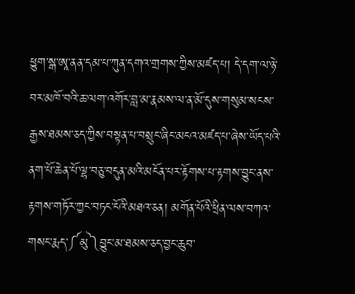ཕྱུག་སྒ་ཨཱ་ནན་དམ་པ་ཀུན་དགའ་གྲགས་ཀྱིས་མཛད་པ། དེ་དག་ལ་ཉེ་བར་མཁོ་བའི་ཆ་ལག་འགོར་བླ་མ་རྣམས་ལ་ན་མོ་དུས་གསུམ་སངས་རྒྱས་ཐམས་ཅད་ཀྱིས་བསྟན་པ་བསྲུང་ཞིང་མངའ་མཛད་པ་ཞེས་ཡོད་པའི་ནག་པོ་ཆེན་པོ་ལྷ་བཅུ་བདུན་མའི་མངོན་པར་རྟོགས་པ་རྟགས་བྱུང་ནས་རྟགས་གཏོར་ཀྱང་བཏང་ངོའི་མཐའ་ཅན། མགོན་པོའི་ཕྲིན་ལས་བཀའ་གསང་རྨད་༼མུ༽བྱུང་མ་ཐམས་ཅད་བྱང་ཆུབ་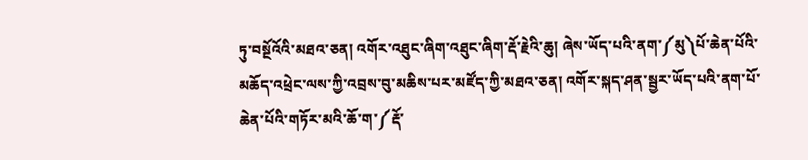ཏུ་བསྔོའོའི་མཐའ་ཅན། འགོར་འཐུང་ཞིག་འཐུང་ཞིག་རྡོ་རྗེའི་ཆུ། ཞེས་ཡོད་པའི་ནག་༼མུ༽པོ་ཆེན་པོའི་མཆོད་འཕྲེང་ལས་ཀྱི་འབྲས་བུ་མཆིས་པར་མཛོད་ཀྱི་མཐའ་ཅན། འགོར་སྐད་ཤན་སྦྱར་ཡོད་པའི་ནག་པོ་ཆེན་པོའི་གཏོར་མའི་ཆོ་ག་༼རྡོ་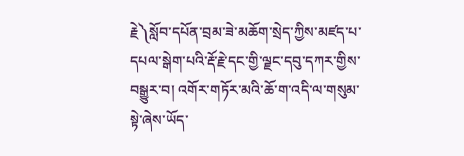རྗེ༽སློབ་དཔོན་བྲམ་ཟེ་མཆོག་སྲེད་ཀྱིས་མཛད་པ་དཔལ་སྒེག་པའི་རྡོ་རྗེ་དང་གྱི་ལྗང་དབུ་དཀར་གྱིས་བསྒྱུར་བ། འགོར་གཏོར་མའི་ཆོ་ག་འདི་ལ་གསུམ་སྟེ་ཞེས་ཡོད་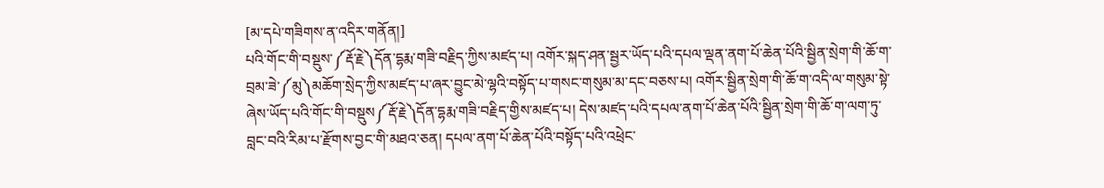[མ་དཔེ་གཟིགས་ན་འདིར་གནོན།]
པའི་གོང་གི་བསྡུས་༼རྡོ་རྗེ༽དོན་དྷརྨ་གཟི་བརྗིད་ཀྱིས་མཛད་པ། འགོར་སྐད་ཤན་སྦྱར་ཡོད་པའི་དཔལ་ལྡན་ནག་པོ་ཆེན་པོའི་སྦྱིན་སྲེག་གི་ཆོ་ག་བྲམ་ཟེ་༼མུ༽མཆོག་སྲེད་ཀྱིས་མཛད་པ་ཞར་བྱུང་མེ་ལྷའི་བསྟོད་པ་གསང་གསུམ་མ་དང་བཅས་པ། འགོར་སྦྱིན་སྲེག་གི་ཆོ་ག་འདི་ལ་གསུམ་སྟེ་ཞེས་ཡོད་པའི་གོང་གི་བསྡུས༼རྡོ་རྗེ༽དོན་དྷརྨ་གཟི་བརྗིད་གྱིས་མཛད་པ། དེས་མཛད་པའི་དཔལ་ནག་པོ་ཆེན་པོའི་སྦྱིན་སྲེག་གི་ཆོ་ག་ལག་ཏུ་བླང་བའི་རིམ་པ་རྫོགས་བྱང་གི་མཐའ་ཅན། དཔལ་ནག་པོ་ཆེན་པོའི་བསྟོད་པའི་འཕྲེང་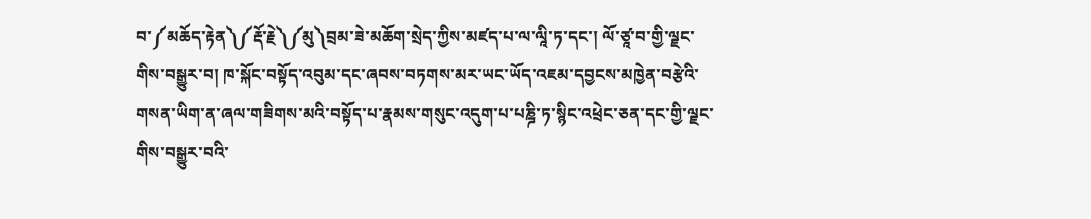བ་༼མཆོད་རྟེན༽༼རྡོ་རྗེ༽༼མུ༽བྲམ་ཟེ་མཆོག་སྲེད་ཀྱིས་མཛད་པ་ལ་ལཱི་ཏ་དང་། ལོ་ཙཱ་བ་གྱི་ལྗང་གིས་བསྒྱུར་བ། ཁ་སྐོང་བསྟོད་འབུམ་དང་ཞབས་བཏགས་མར་ཡང་ཡོད་འཇམ་དབྱངས་མཁྱེན་བརྩེའི་གསན་ཡིག་ན་ཞལ་གཟིགས་མའི་བསྟོད་པ་རྣམས་གསུང་འདུག་པ་པཎྜི་ཏ་སྙིང་འཕྲེང་ཅན་དང་གྱི་ལྗང་གིས་བསྒྱུར་བའི་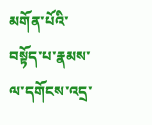མགོན་པོའི་བསྟོད་པ་རྣམས་ལ་དགོངས་འདྲ་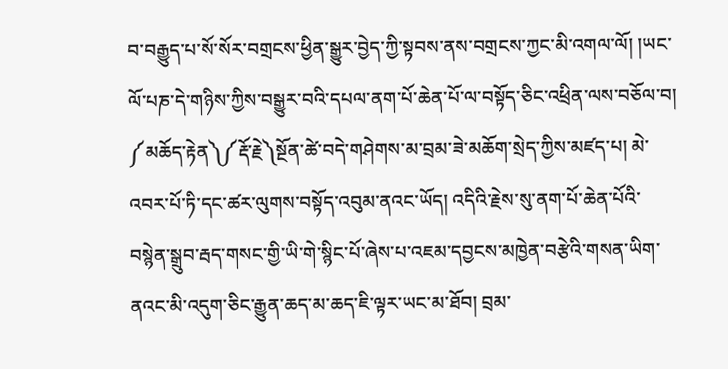བ་བརྒྱུད་པ་སོ་སོར་བགྲངས་ཕྱིན་སྒྱུར་བྱེད་ཀྱི་སྟབས་ནས་བགྲངས་ཀྱང་མི་འགལ་ལོ། །ཡང་ལོ་པཎ་དེ་གཉིས་ཀྱིས་བསྒྱུར་བའི་དཔལ་ནག་པོ་ཆེན་པོ་ལ་བསྟོད་ཅིང་འཕྲིན་ལས་བཅོལ་བ། ༼མཆོད་རྟེན༽༼རྡོ་རྗེ༽སྔོན་ཚེ་བདེ་གཤེགས་མ་བྲམ་ཟེ་མཆོག་སྲེད་ཀྱིས་མཛད་པ། མེ་འབར་པོ་ཏི་དང་ཚར་ལུགས་བསྟོད་འབུམ་ནའང་ཡོད། འདིའི་རྗེས་སུ་ནག་པོ་ཆེན་པོའི་བསྙེན་སྒྲུབ་རྦད་གསང་གྱི་ཡི་གེ་སྙིང་པོ་ཞེས་པ་འཇམ་དབྱངས་མཁྱེན་བརྩེའི་གསན་ཡིག་ནའང་མི་འདུག་ཅིང་རྒྱུན་ཆད་མ་ཆད་ཇི་ལྟར་ཡང་མ་ཐོབ། བྲམ་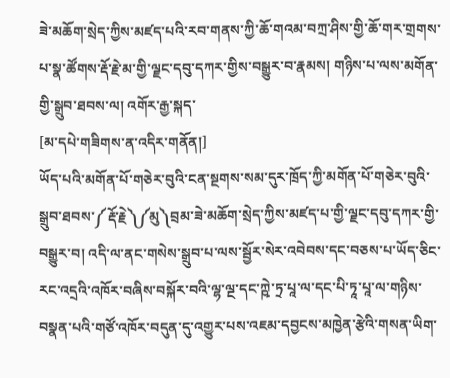ཟེ་མཆོག་སྲེད་ཀྱིས་མཛད་པའི་རབ་གནས་ཀྱི་ཆོ་གའམ་བཀྲ་ཤིས་གྱི་ཆོ་གར་གྲགས་པ་སྣ་ཚོགས་རྡོ་རྗེ་མ་གྱི་ལྗང་དབུ་དཀར་གྱིས་བསྒྱུར་བ་རྣམས། གཉིས་པ་ལས་མགོན་གྱི་སྒྲུབ་ཐབས་ལ། འགོར་རྒྱ་སྐད་
[མ་དཔེ་གཟིགས་ན་འདིར་གནོན།]
ཡོད་པའི་མགོན་པོ་གཅེར་བུའི་ངན་སྔགས་སམ་དུར་ཁྲོད་ཀྱི་མགོན་པོ་གཅེར་བུའི་སྒྲུབ་ཐབས་༼རྡོ་རྗེ༽༼མུ༽བྲམ་ཟེ་མཆོག་སྲེད་ཀྱིས་མཛད་པ་གྱི་ལྗང་དབུ་དཀར་གྱི་བསྒྱུར་བ། འདི་ལ་ནང་གསེས་སྒྲུབ་པ་ལས་སྦྱོར་སེར་འབེབས་དང་བཅས་པ་ཡོད་ཅིང་རང་འདྲའི་འཁོར་བཞིས་བསྐོར་བའི་ལྷ་ལྔ་དང་ཀྵེ་ཏྲ་པཱ་ལ་དང་པི་ཏཱ་པཱ་ལ་གཉིས་བསྣན་པའི་གཙོ་འཁོར་བདུན་དུ་འགྱུར་པས་འཇམ་དབྱངས་མཁྱེན་རྩེའི་གསན་ཡིག་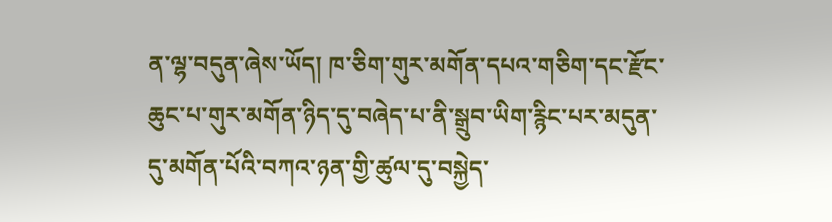ན་ལྷ་བདུན་ཞེས་ཡོད། ཁ་ཅིག་གུར་མགོན་དཔའ་གཅིག་དང་རྫོང་ཆུང་པ་གུར་མགོན་ཉིད་དུ་བཞེད་པ་ནི་སྒྲུབ་ཡིག་རྙིང་པར་མདུན་དུ་མགོན་པོའི་བཀའ་ཉན་གྱི་ཚུལ་དུ་བསྐྱེད་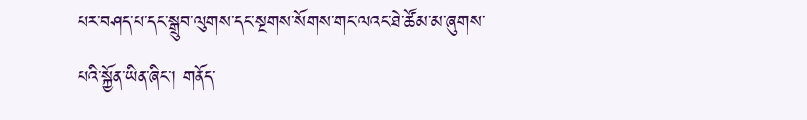པར་བཤད་པ་དང་སྒྲུབ་ལུགས་དང་སྔགས་སོགས་གང་ལའང་ཐེ་ཚོམ་མ་ཞུགས་པའི་སྐྱོན་ཡིན་ཞིང་། གནོད་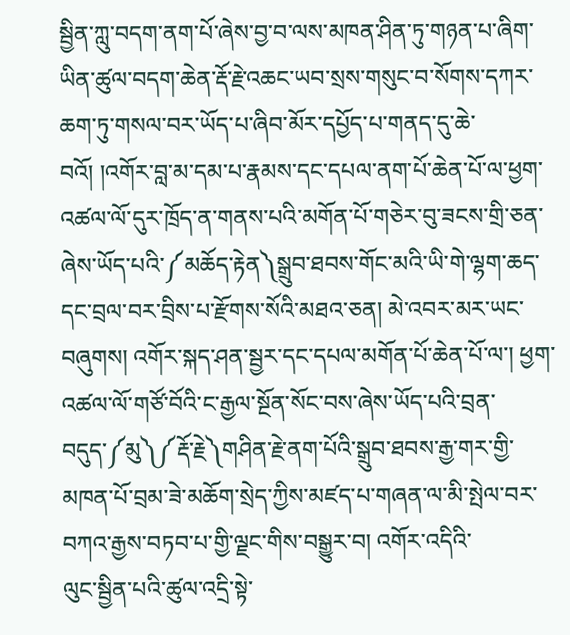སྦྱིན་ཀླུ་བདག་ནག་པོ་ཞེས་བྱ་བ་ལས་མཁན་ཤིན་ཏུ་གཉན་པ་ཞིག་ཡིན་ཚུལ་བདག་ཆེན་རྡོ་རྗེ་འཆང་ཡབ་སྲས་གསུང་བ་སོགས་དཀར་ཆག་ཏུ་གསལ་བར་ཡོད་པ་ཞིབ་མོར་དཔྱོད་པ་གནད་དུ་ཆེ་བའོ། །འགོར་བླ་མ་དམ་པ་རྣམས་དང་དཔལ་ནག་པོ་ཆེན་པོ་ལ་ཕྱག་འཚལ་ལོ་དུར་ཁྲོད་ན་གནས་པའི་མགོན་པོ་གཅེར་བུ་ཟངས་གྲི་ཅན་ཞེས་ཡོད་པའི་༼མཆོད་རྟེན༽སྒྲུབ་ཐབས་གོང་མའི་ཡི་གེ་ལྷག་ཆད་དང་བྲལ་བར་བྲིས་པ་རྫོགས་སོའི་མཐའ་ཅན། མེ་འབར་མར་ཡང་བཞུགས། འགོར་སྐད་ཤན་སྦྱར་དང་དཔལ་མགོན་པོ་ཆེན་པོ་ལ་། ཕྱག་འཚལ་ལོ་གཙོ་བོའི་ང་རྒྱལ་སྔོན་སོང་བས་ཞེས་ཡོད་པའི་བྲན་བདུད་༼མུ༽༼རྡོ་རྗེ༽གཤིན་རྗེ་ནག་པོའི་སྒྲུབ་ཐབས་རྒྱ་གར་གྱི་མཁན་པོ་བྲམ་ཟེ་མཆོག་སྲེད་ཀྱིས་མཛད་པ་གཞན་ལ་མི་སྤེལ་བར་བཀའ་རྒྱས་བཏབ་པ་གྱི་ལྗང་གིས་བསྒྱུར་བ། འགོར་འདིའི་
ལུང་སྦྱིན་པའི་ཚུལ་འདྲི་སྟེ་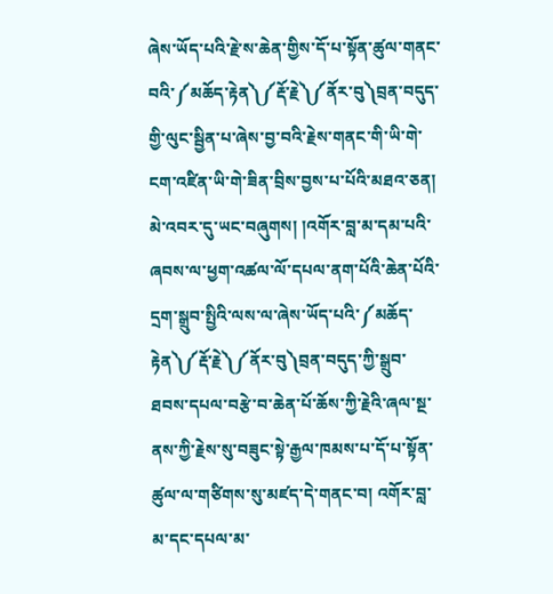ཞེས་ཡོད་པའི་རྗེ་ས་ཆེན་གྱིས་དོ་པ་སྟོན་ཚུལ་གནང་བའི་༼མཆོད་རྟེན༽༼རྡོ་རྗེ༽༼ནོར་བུ༽བྲན་བདུད་གྱི་ལུང་སྦྱིན་པ་ཞེས་བྱ་བའི་རྗེས་གནང་གི་ཡི་གེ་ངག་འཛིན་ཡི་གེ་ཟིན་བྲིས་བྱས་པ་པོའི་མཐའ་ཅན། མེ་འབར་དུ་ཡང་བཞུགས། །འགོར་བླ་མ་དམ་པའི་ཞབས་ལ་ཕྱག་འཚལ་ལོ་དཔལ་ནག་པོའི་ཆེན་པོའི་དྲག་སྒྲུབ་སྤྱིའི་ལས་ལ་ཞེས་ཡོད་པའི་༼མཆོད་རྟེན༽༼རྡོ་རྗེ༽༼ནོར་བུ༽བྲན་བདུད་ཀྱི་སྒྲུབ་ཐབས་དཔལ་བརྩེ་བ་ཆེན་པོ་ཆོས་ཀྱི་རྗེའི་ཞལ་སྔ་ནས་ཀྱི་རྗེས་སུ་བཟུང་སྟེ་རྒྱལ་ཁམས་པ་དོ་པ་སྟོན་ཚུལ་ལ་གཙིགས་སུ་མཛད་དེ་གནང་བ། འགོར་བླ་མ་དང་དཔལ་མ་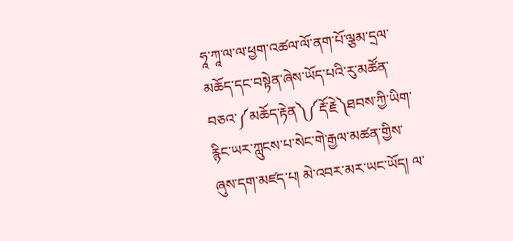ཧཱ་ཀཱ་ལ་ལ་ཕྱག་འཚལ་ལོ་ནག་པོ་ལྕམ་དྲལ་མཆོད་དང་བསྟེན་ཞེས་ཡོད་པའི་རུ་མཚོན་བཅའ་༼མཆོད་རྟེན༽༼རྡོ་རྗེ༽ཐབས་ཀྱི་ཡིག་རྙིང་ཡར་ཀླུངས་པ་སེང་གེ་རྒྱལ་མཚན་གྱིས་ཞུས་དག་མཛད་པ། མེ་འབར་མར་ཡང་ཡོད། ལ་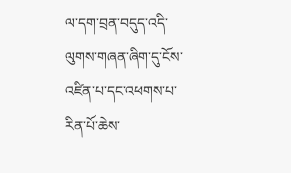ལ་དག་བྲན་བདུད་འདི་ལུགས་གཞན་ཞིག་དུ་ངོས་འཛིན་པ་དང་འཕགས་པ་རིན་པོ་ཆེས་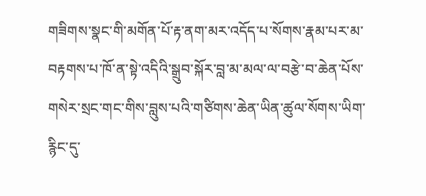གཟིགས་སྣང་གི་མགོན་པོ་རྟ་ནག་མར་འདོད་པ་སོགས་རྣམ་པར་མ་བརྟགས་པ་ཁོ་ན་སྟེ་འདིའི་སྒྲུབ་སྐོར་བླ་མ་མལ་ལ་བརྩེ་བ་ཆེན་པོས་གསེར་སྲང་གང་གིས་བླུས་པའི་གཙིགས་ཆེན་ཡིན་ཚུལ་སོགས་ཡིག་རྙིང་དུ་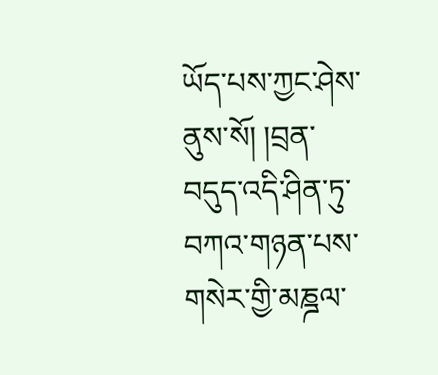ཡོད་པས་ཀྱང་ཤེས་ནུས་སོ། །བྲན་བདུད་འདི་ཤིན་ཏུ་བཀའ་གཉན་པས་གསེར་གྱི་མཎྜལ་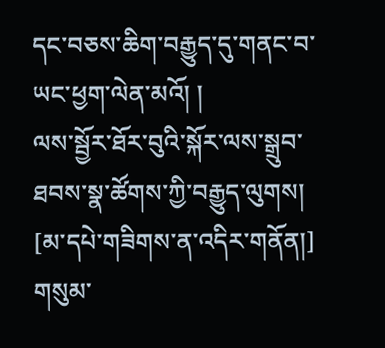དང་བཅས་ཆིག་བརྒྱུད་དུ་གནང་བ་ཡང་ཕྱག་ལེན་མའོ། །
ལས་སྦྱོར་ཐོར་བུའི་སྐོར་ལས་སྒྲུབ་ཐབས་སྣ་ཚོགས་ཀྱི་བརྒྱུད་ལུགས།
[མ་དཔེ་གཟིགས་ན་འདིར་གནོན།]
གསུམ་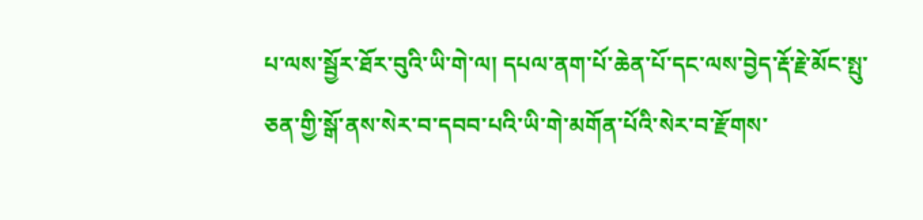པ་ལས་སྦྱོར་ཐོར་བུའི་ཡི་གེ་ལ། དཔལ་ནག་པོ་ཆེན་པོ་དང་ལས་བྱེད་རྡོ་རྗེ་མོང་སྤུ་ཅན་གྱི་སྒོ་ནས་སེར་བ་དབབ་པའི་ཡི་གེ་མགོན་པོའི་སེར་བ་རྫོགས་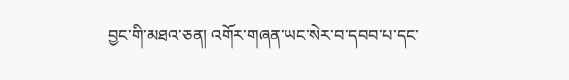བྱང་གི་མཐའ་ཅན། འགོར་གཞན་ཡང་སེར་བ་དབབ་པ་དང་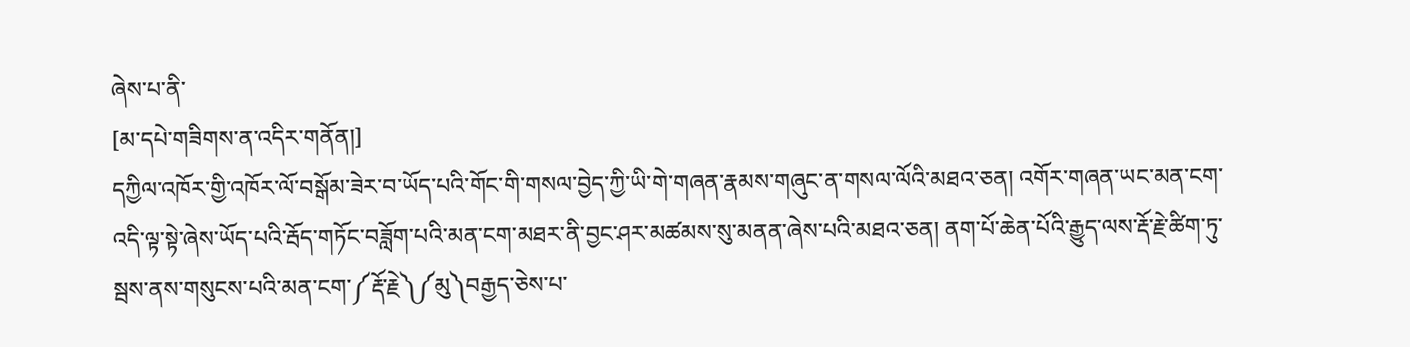ཞེས་པ་ནི་
[མ་དཔེ་གཟིགས་ན་འདིར་གནོན།]
དཀྱིལ་འཁོར་གྱི་འཁོར་ལོ་བསྒོམ་ཟེར་བ་ཡོད་པའི་གོང་གི་གསལ་བྱེད་ཀྱི་ཡི་གེ་གཞན་རྣམས་གཞུང་ན་གསལ་ལོའི་མཐའ་ཅན། འགོར་གཞན་ཡང་མན་ངག་འདི་ལྟ་སྟེ་ཞེས་ཡོད་པའི་རྦོད་གཏོང་བཟློག་པའི་མན་ངག་མཐར་ནི་བྱང་ཤར་མཚམས་སུ་མནན་ཞེས་པའི་མཐའ་ཅན། ནག་པོ་ཆེན་པོའི་རྒྱུད་ལས་རྡོ་རྗེ་ཚིག་ཏུ་སྦས་ནས་གསུངས་པའི་མན་ངག་༼རྡོ་རྗེ༽༼མུ༽བརྒྱད་ཅེས་པ་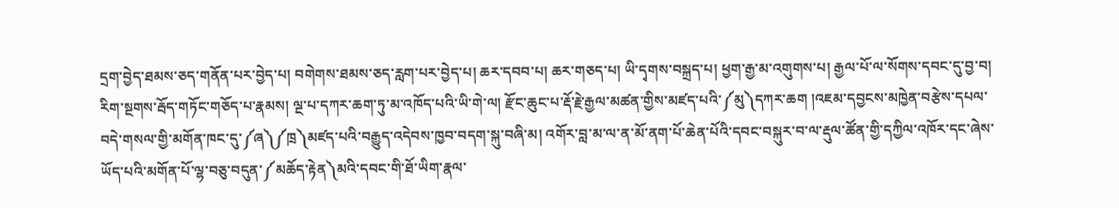དྲག་བྱེད་ཐམས་ཅད་གནོན་པར་བྱེད་པ། བགེགས་ཐམས་ཅད་རླག་པར་བྱེད་པ། ཆར་དབབ་པ། ཆར་གཅད་པ། ཡི་དྭགས་བསྐྲད་པ། ཕྱག་རྒྱ་མ་འགུགས་པ། རྒྱལ་པོ་ལ་སོགས་དབང་དུ་བྱ་བ། རིག་སྔགས་རྦོད་གཏོང་གཅོད་པ་རྣམས། ལྔ་པ་དཀར་ཆག་ཏུ་མ་འཁོད་པའི་ཡི་གེ་ལ། རྫོང་ཆུང་པ་རྡོ་རྗེ་རྒྱལ་མཚན་གྱིས་མཛད་པའི་༼མུ༽དཀར་ཆག །འཇམ་དབྱངས་མཁྱེན་བརྩེས་དཔལ་བདེ་གསལ་གྱི་མགོན་ཁང་དུ་༼ཞ༽༼ཁྲ༽མཛད་པའི་བརྒྱུད་འདེབས་ཁྱབ་བདག་སྐུ་བཞི་མ། འགོར་བླ་མ་ལ་ན་མོ་ནག་པོ་ཆེན་པོའི་དབང་བསྐུར་བ་ལ་རྡུལ་ཚོན་གྱི་དཀྱིལ་འཁོར་དང་ཞེས་ཡོད་པའི་མགོན་པོ་ལྷ་བཅུ་བདུན་༼མཆོད་རྟེན༽མའི་དབང་གི་ཐོ་ཡིག་རྣལ་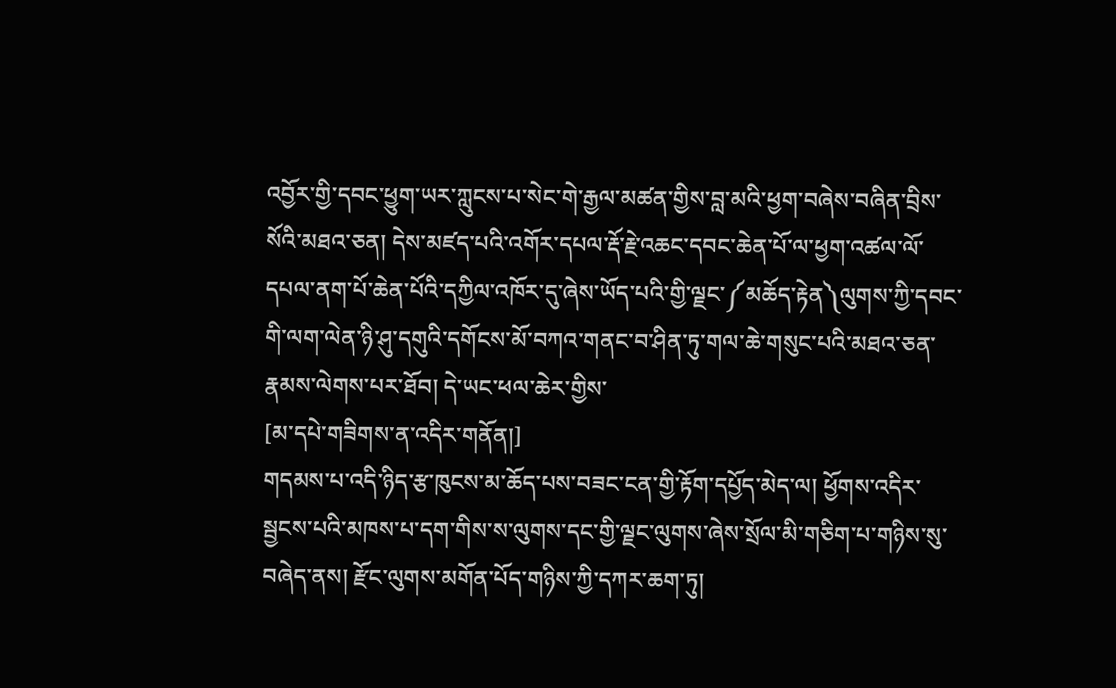འབྱོར་གྱི་དབང་ཕྱུག་ཡར་ཀླུངས་པ་སེང་གེ་རྒྱལ་མཚན་གྱིས་བླ་མའི་ཕྱག་བཞེས་བཞིན་བྲིས་སོའི་མཐའ་ཅན། དེས་མཛད་པའི་འགོར་དཔལ་རྡོ་རྗེ་འཆང་དབང་ཆེན་པོ་ལ་ཕྱག་འཚལ་ལོ་དཔལ་ནག་པོ་ཆེན་པོའི་དཀྱིལ་འཁོར་དུ་ཞེས་ཡོད་པའི་གྱི་ལྗང་༼མཆོད་རྟེན༽ལུགས་ཀྱི་དབང་གི་ལག་ལེན་ཉི་ཤུ་དགུའི་དགོངས་མོ་བཀའ་གནང་བ་ཤིན་ཏུ་གལ་ཆེ་གསུང་པའི་མཐའ་ཅན་རྣམས་ལེགས་པར་ཐོབ། དེ་ཡང་ཕལ་ཆེར་གྱིས་
[མ་དཔེ་གཟིགས་ན་འདིར་གནོན།]
གདམས་པ་འདི་ཉིད་རྩ་ཁུངས་མ་ཆོད་པས་བཟང་ངན་གྱི་རྟོག་དཔྱོད་མེད་ལ། ཕྱོགས་འདིར་སྦྱངས་པའི་མཁས་པ་དག་གིས་ས་ལུགས་དང་གྱི་ལྗང་ལུགས་ཞེས་སྲོལ་མི་གཅིག་པ་གཉིས་སུ་བཞེད་ནས། རྫོང་ལུགས་མགོན་པོད་གཉིས་ཀྱི་དཀར་ཆག་ཏུ།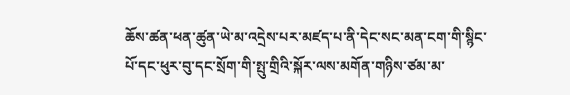ཆོས་ཚན་ཕན་ཚུན་ཡེ་མ་འདྲེས་པར་མཛད་པ་ནི་དེང་སང་མན་ངག་གི་སྙིང་པོ་དང་ཕུར་བུ་དང་སྲོག་གི་སྤུ་གྲིའི་སྐོར་ལས་མགོན་གཉིས་ཙམ་མ་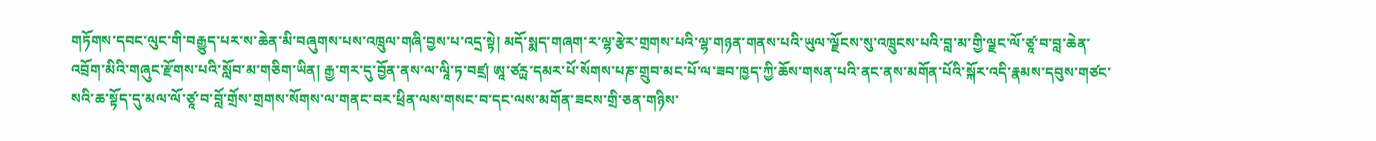གཏོགས་དབང་ལུང་གི་བརྒྱུད་པར་ས་ཆེན་མི་བཞུགས་པས་འཁྲུལ་གཞི་བྱས་པ་འདྲ་སྟེ། མདོ་སྨད་གཞག་ར་ལྷ་རྩེར་གྲགས་པའི་ལྷ་གཉན་གནས་པའི་ཡུལ་ལྗོངས་སུ་འཁྲུངས་པའི་བླ་མ་གྱི་ལྗང་ལོ་ཙཱ་བ་བླ་ཆེན་འབྲོག་མིའི་གཞུང་རྫོགས་པའི་སློབ་མ་གཅིག་ཡིན། རྒྱ་གར་དུ་བྱོན་ནས་ལ་ལཱི་ཏ་བཛྲ། ཨཱ་ཙཪྻ་དམར་པོ་སོགས་པཎ་གྲུབ་མང་པོ་ལ་ཟབ་ཁྱད་ཀྱི་ཆོས་གསན་པའི་ནང་ནས་མགོན་པོའི་སྐོར་འདི་རྣམས་དབུས་གཙང་སའི་ཆ་སྟོད་དུ་མལ་ལོ་ཙཱ་བ་བློ་གྲོས་གྲགས་སོགས་ལ་གནང་བར་ཕྲིན་ལས་གསང་བ་དང་ལས་མགོན་ཟངས་གྲི་ཅན་གཉིས་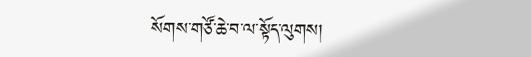སོགས་གཙོ་ཆེ་བ་ལ་སྟོད་ལུགས།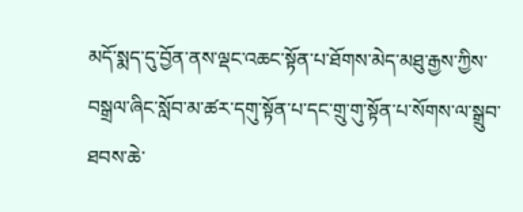མདོ་སྨད་དུ་བྱོན་ནས་ལྡང་འཆང་སྟོན་པ་ཐོགས་མེད་མཐུ་རྒྱས་ཀྱིས་བསྒྲལ་ཞིང་སློབ་མ་ཚར་དགུ་སྟོན་པ་དང་གྲུ་གུ་སྟོན་པ་སོགས་ལ་སྒྲུབ་ཐབས་ཆེ་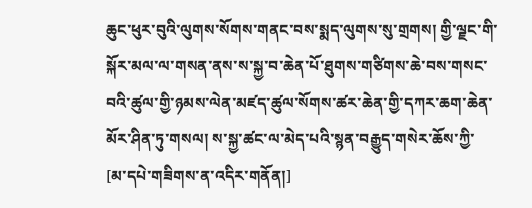ཆུང་ཕུར་བུའི་ལུགས་སོགས་གནང་བས་སྨད་ལུགས་སུ་གྲགས། གྱི་ལྗང་གི་སྐོར་མལ་ལ་གསན་ནས་ས་སྐྱ་བ་ཆེན་པོ་ཐུགས་གཙིགས་ཆེ་བས་གསང་བའི་ཚུལ་གྱི་ཉམས་ལེན་མཛད་ཚུལ་སོགས་ཚར་ཆེན་གྱི་དཀར་ཆག་ཆེན་མོར་ཤིན་ཏུ་གསལ། ས་སྐྱ་ཚང་ལ་མེད་པའི་སྙན་བརྒྱུད་གསེར་ཆོས་ཀྱི་
[མ་དཔེ་གཟིགས་ན་འདིར་གནོན།]